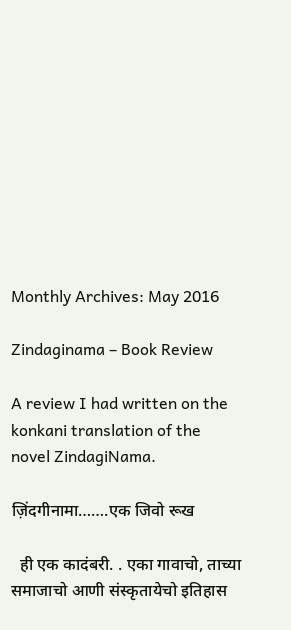Monthly Archives: May 2016

Zindaginama – Book Review

A review I had written on the konkani translation of the novel ZindagiNama.

ज़िंदगीनामा…….एक जिवो रूख

  ही एक कादंबरी. . एका गावाचो, ताच्या समाजाचो आणी संस्कृतायेचो इतिहास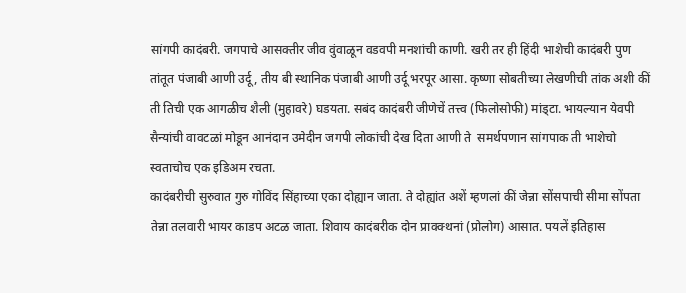सांगपी कादंबरी. जगपाचे आसक्तीर जीव वुंवाळून वडवपी मनशांची काणी. खरी तर ही हिंदी भाशेची कादंबरी पुण तांतूत पंजाबी आणी उर्दू, तीय बी स्थानिक पंजाबी आणी उर्दू भरपूर आसा. कृष्णा सोबतीच्या लेखणीची तांक अशी कीं ती तिची एक आगळीच शैली (मुहावरे) घडयता. सबंद कादंबरी जीणेचें तत्त्व (फिलोसोफी) मांड्टा. भायल्यान येवपी सैन्यांची वावटळां मोडून आनंदान उमेदीन जगपी लोकांची देख दिता आणी ते  समर्थपणान सांगपाक ती भाशेचो स्वताचोच एक इडिअम रचता.
कादंबरीची सुरुवात गुरु गोविंद सिंहाच्या एका दोह्यान जाता. ते दोह्यांत अशें म्हणलां कीं जेन्ना सोंसपाची सीमा सोंपता तेन्ना तलवारी भायर काडप अटळ जाता. शिवाय कादंबरीक दोन प्राक्क्थनां (प्रोलोग) आसात. पयलें इतिहास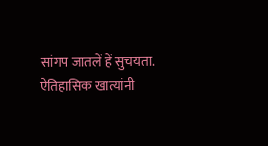सांगप जातलें हें सुचयता. ऐतिहासिक खात्यांनी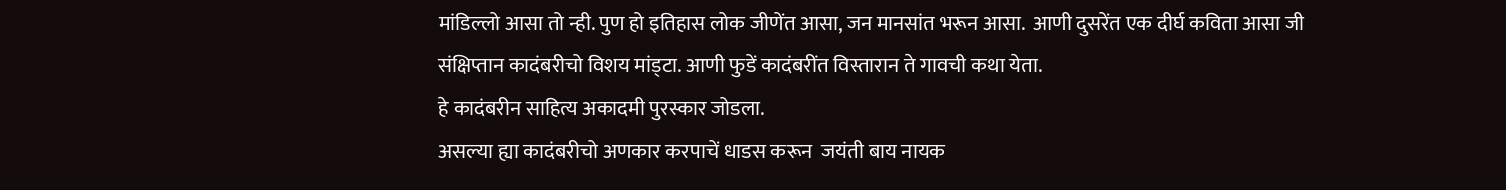मांडिल्लो आसा तो न्ही. पुण हो इतिहास लोक जीणेंत आसा, जन मानसांत भरून आसा.  आणी दुसरेंत एक दीर्घ कविता आसा जी संक्षिप्तान कादंबरीचो विशय मांड्टा. आणी फुडें कादंबरींत विस्तारान ते गावची कथा येता.
हे कादंबरीन साहित्य अकादमी पुरस्कार जोडला.
असल्या ह्या कादंबरीचो अणकार करपाचें धाडस करून  जयंती बाय नायक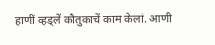हाणीं व्हड्लें कौतुकाचें काम केलां. आणी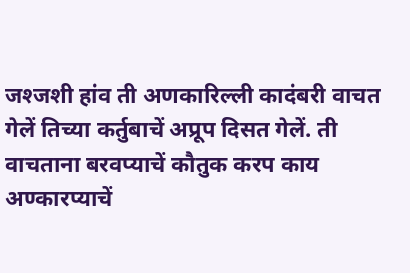जश्जशी हांव ती अणकारिल्ली कादंबरी वाचत गेलें तिच्या कर्तुबाचें अप्रूप दिसत गेलें. ती वाचताना बरवप्याचें कौतुक करप काय अण्कारप्याचें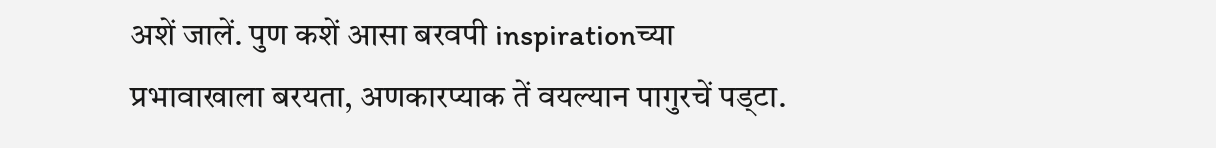अशें जालें. पुण कशें आसा बरवपी inspirationच्या प्रभावाखाला बरयता, अणकारप्याक तें वयल्यान पागुरचें पड्टा.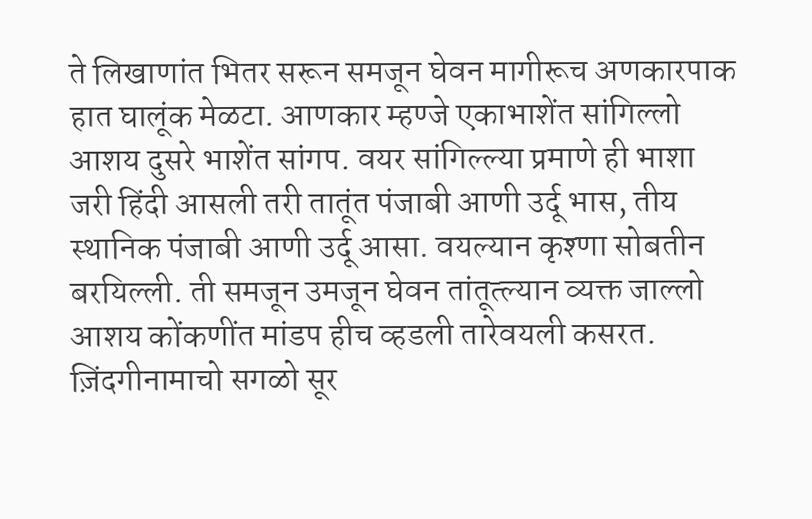ते लिखाणांत भितर सरून समजून घेवन मागीरूच अणकारपाक हात घालूंक मेळटा. आणकार म्हण्जे एकाभाशेंत सांगिल्लो आशय दुसरे भाशेंत सांगप. वयर सांगिल्ल्या प्रमाणे ही भाशा जरी हिंदी आसली तरी तातूंत पंजाबी आणी उर्दू भास, तीय स्थानिक पंजाबी आणी उर्दू आसा. वयल्यान कृश्णा सोबतीन बरयिल्ली. ती समजून उमजून घेवन तांतूत्ल्यान व्यक्त जाल्लो आशय कोंकणींत मांडप हीच व्हडली तारेवयली कसरत. ज़िंदगीनामाचो सगळो सूर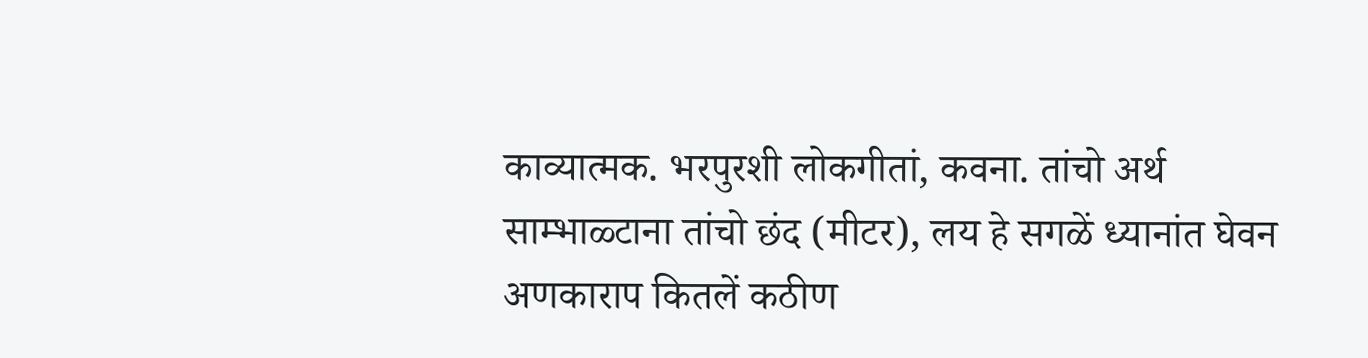काव्यात्मक. भरपुरशी लोकगीतां, कवना. तांचो अर्थ साम्भाळ्टाना तांचो छंद (मीटर), लय हे सगळें ध्यानांत घेवन अणकाराप कितलें कठीण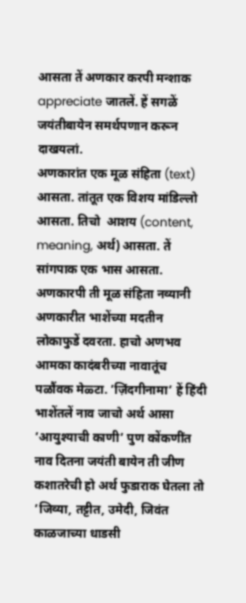आसता तें अणकार करपी मन्शाक appreciate जातलें. हें सगळें जयंतीबायेन समर्थपणान करून दाखयलां.
अणकारांत एक मूळ संहिता (text) आसता. तांतूत एक विशय मांडिल्लो आसता. तिचो  आशय (content, meaning, अर्थ) आसता. तें सांगपाक एक भास आसता. अणकारपी ती मूळ संहिता नव्यानी अणकारीत भाशेंच्या मदतीन लोकाफुडें दवरता. हाचो अणभव आमका कादंबरीच्या नावातूंच पळौंवक मेळ्टा. ’ज़िंदगीनामा’ हें हिंदी भाशेंतलें नाव जाचो अर्थ आसा ’आयुश्याची काणी’ पुण कोंकणींत नाव दितना जयंती बायेन ती जीण कशातरेची हो अर्थ फुडाराक घेतला तो ’जिव्या, तट्टीत, उमेदी, जिवंत काळजाच्या धाडसी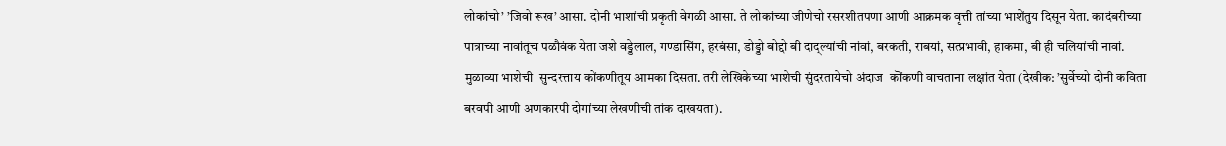लोकांचो’ ’जिवो रूख’ आसा. दोनी भाशांची प्रकृती वेगळी आसा. ते लोकांच्या जीणेचो रसरशीतपणा आणी आक्रमक वृत्ती तांच्या भाशेंतुय दिसून येता. कादंबरीच्या पात्राच्या नावांतूच पळौवंक येता जशे वड्डेलाल, गण्डासिंग, हरबंसा, डोड्डो बोद्दो बी दाद्ल्यांची नांवां, बरकती, राबयां, सत्प्रभावी, हाकमा, बी ही चलियांची नावां. मुळाव्या भाशेची  सुन्दरत्ताय कोंकणीतूय आमका दिसता. तरी लेखिकेच्या भाशेची सुंदरतायेचो अंदाज  कॊंकणी वाचताना लक्षांत येता (देखीक: ’सुर्वेच्यो दोनी कविता बरवपी आणी अणकारपी दोगांच्या लेखणीची तांक दाखयता).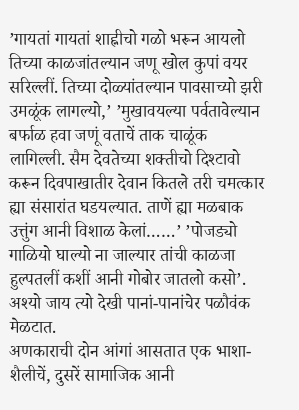’गायतां गायतां शाह्नीचो गळो भरून आयलो तिच्या काळजांतल्यान जणू खोल कुपां वयर सरिल्लीं. तिच्या दोळ्यांतल्यान पावसाच्यो झरी उमळूंक लागल्यो,’ ’मुखावयल्या पर्वतावेल्यान बर्फाळ हवा जणूं वताचें ताक चाळूंक लागिल्ली. सैम देवतेच्या शक्तीचो दिश्टावो करून दिवपाखातीर देवान कितले तरी चमत्कार ह्या संसारांत घडयल्यात. ताणें ह्या मळबाक उत्तुंग आनी विशाळ केलां……’ ’पोजड्यो गाळियो घाल्यो ना जाल्यार तांची काळजा हुल्पतलीं कशीं आनी गोबोर जातलो कसो’. अश्यो जाय त्यो देखी पानां-पानांचेर पळौवंक मेळटात.
अणकाराची दोन आंगां आसतात एक भाशा-शैलीचें, दुसरें सामाजिक आनी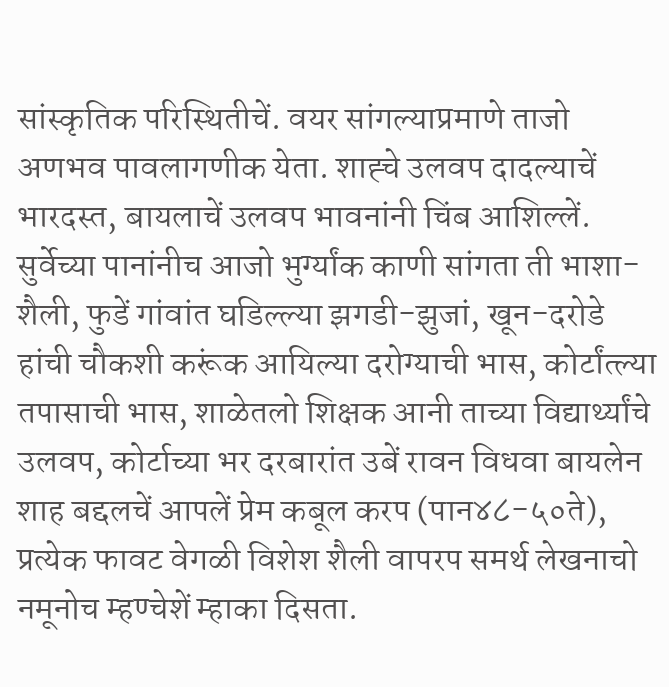सांस्कृतिक परिस्थितीचें. वयर सांगल्याप्रमाणे ताजो अणभव पावलागणीक येता. शाह्चे उलवप दादल्याचें भारदस्त, बायलाचें उलवप भावनांनी चिंब आशिल्लें. सुर्वेच्या पानांनीच आजो भुर्ग्यांक काणी सांगता ती भाशा-शैली, फुडें गांवांत घडिल्ल्या झगडी-झुजां, खून-दरोडे हांची चौकशी करूंक आयिल्या दरोग्याची भास, कोर्टांत्ल्या तपासाची भास, शाळेतलो शिक्षक आनी ताच्या विद्यार्थ्यांचे उलवप, कोर्टाच्या भर दरबारांत उबें रावन विधवा बायलेन शाह बद्दलचें आपलें प्रेम कबूल करप (पान४८-५०ते), प्रत्येक फावट वेगळी विशेश शैली वापरप समर्थ लेखनाचो नमूनोच म्हण्चेशें म्हाका दिसता.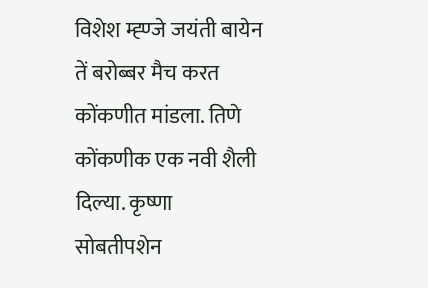विशेश म्ह्ण्जे जयंती बायेन तें बरोब्बर मैच करत कोंकणीत मांडला. तिणे कोंकणीक एक नवी शैली दिल्या. कृष्णा सोबतीपशेन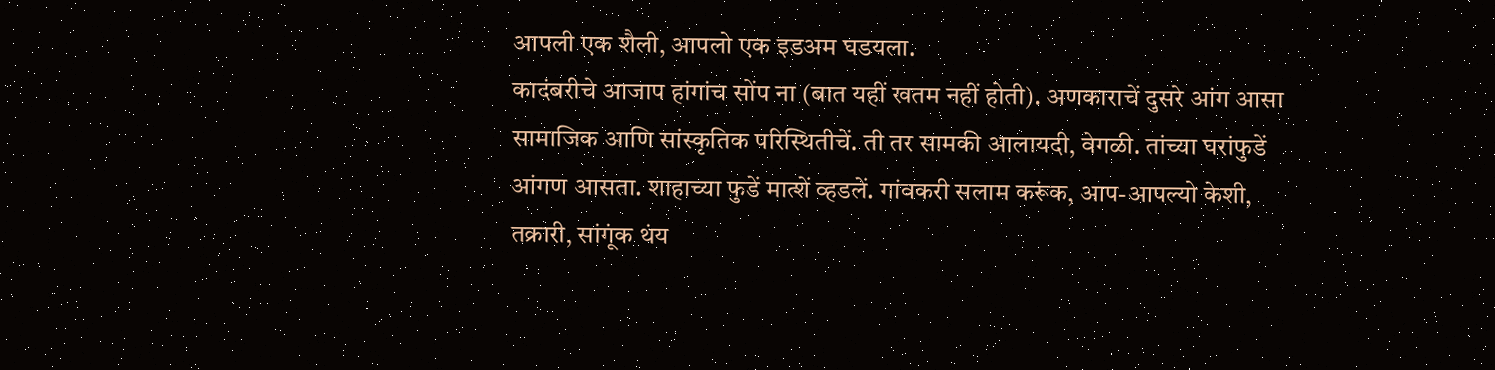आपली एक शैली, आपलो एक इडअम घडयला.
कादंबरीचे आजाप हांगांच सोंप ना (बात यहीं खतम नहीं होती). अणकाराचें दुसरे आंग आसा सामाजिक आणि सांस्कृतिक परिस्थितीचें. ती तर सामकी आलायदी, वेगळी. तांच्या घरांफुडें आंगण आसता. शाहाच्या फुडें मात्शें व्हडलें. गांवकरी सलाम करूंक, आप-आपल्यो केशी, तक्रारी, सांगूंक थंय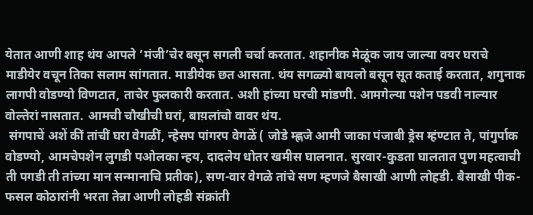येतात आणी शाह थंय आपले ’मंजी’चेर बसून सगली चर्चा करतात. शहानीक मेळूंक जाय जाल्या वयर घराचे माडीयेर वचून तिका सलाम सांगतात. माडीयेक छत आसता. थंय सगळ्यो बायलो बसून सूत कताई करतात, शगुनाक लागपी वोडण्यो विणटात, ताचेर फुलकारी करतात. अशी हांच्या घरची मांडणी. आमगेल्या पशेन पडवी नाल्यार वोल्तेरां नासतात. आमची चौखीची घरां, बाय़लांचो वावर थंय.
 संगपाचें अशें कीं तांचीं घरा वेगळीं, न्हेसप पांगरप वेगळॆं ( जोडे म्ह्णजे आमी जाका पंजाबी ड्रेस म्हंण्टात ते, पांगुर्पाक वोडण्यो, आमचेपशेन लुगडी पओलका न्हय, दादलेय धोतर खमीस घालनात. सुरवार-कुडता घालतात पुण महत्वाची ती पगडी ती तांच्या मान सन्मानाचि प्रतीक), सण-वार वेगळे तांचे सण म्हणजे बैसाखी आणी लोहडी. बैसाखी पीक-फसल कोठारांनी भरता तेन्ना आणी लोहडी संक्रांती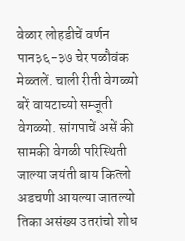वेळार लोहडीचें वर्णन पान३६-३७ चेर पळौवंक मेळ्तलें. चाली रीती वेगळ्यो बरें वायटाच्यो सम्जूती वेगळ्यो. सांगपाचें असें की सामकी वेगळी परिस्थिती जाल्या जयंती बाय कित्लो अडचणी आयल्या जातल्यो तिका असंख्य उतरांचो शोध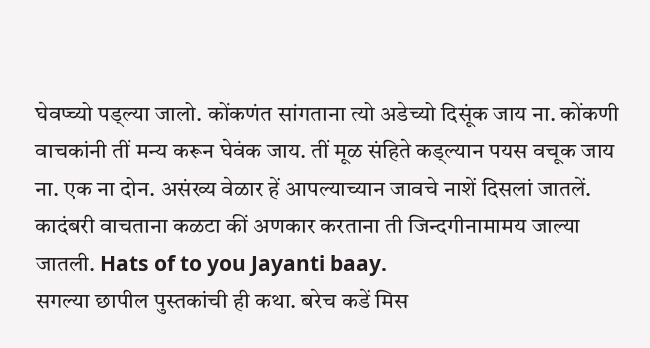घेवप्च्यो पड्ल्या जालो. कोंकणंत सांगताना त्यो अडेच्यो दिसूंक जाय ना. कोंकणी वाचकांनी तीं मन्य करून घेवंक जाय. तीं मूळ संहिते कड्ल्यान पयस वचूक जाय ना. एक ना दोन. असंख्य वेळार हें आपल्याच्यान जावचे नाशें दिसलां जातलें. कादंबरी वाचताना कळटा कीं अणकार करताना ती जिन्दगीनामामय जाल्या जातली. Hats of to you Jayanti baay.
सगल्या छापील पुस्तकांची ही कथा. बरेच कडें मिस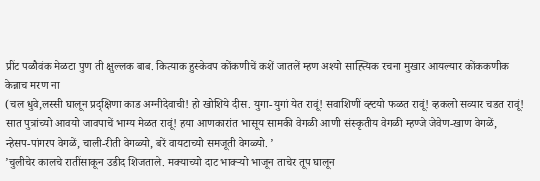प्रींट पळौवंक मेळटा पुण ती क्षुल्लक बाब. कित्याक हुस्केवप कोंकणीचें कशें जातलें म्हण अश्यो साह्त्यिक रचना मुखार आयल्यार कोंककणीक केन्नाच मरण ना
(चल धुवे,लस्सी घालून प्रद्क्षिणा काड अग्नीदेवाची! हो खोशिये दीस. युगा-युगां येत रावूं! सवाशिणीं व्ह्टयो फळत रावूं! व्हकलो सव्यार चडत रावूं! सात पुत्रांच्यो आवयो जावपाचें भाग्य मेळत रावूं! हया आणकारांत भासूय सामकी वेगळी आणी संस्कृतीय वेगळी म्हण्जे जेवेण-खाण वेगळें, न्हेसप-पांगरप वेगळें, चाली-रीती वेगळ्यो, बरें वायटाच्यो समजूती वेगळ्यो. ’
’चुलीचेर कालचे रातींसाकून उडीद शिजताले. मक्याच्यो दाट भाक्ऱ्यो भाजून ताचेर तूप घालून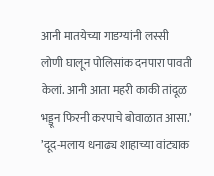आनी मातयेच्या गाडग्यांनी लस्सी लोणी घालून पोलिसांक दनपारा पावती केलां. आनी आता महरी काकी तांदूळ भड्डून फिरनी करपाचे बोवाळात आसा.’ ’दूद-मलाय धनाढ्य शाहाच्या वांट्याक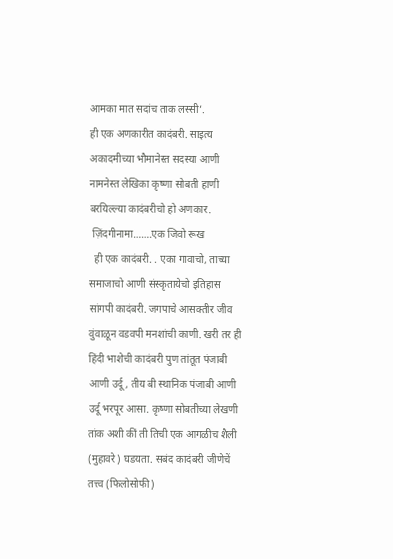आमका मात सदांच ताक लस्सी’.
ही एक अणकारीत कादंबरी. साइत्य अकादमीच्या भौमानेस्त सदस्या आणी नामनेस्त लेखिका कृष्णा सोबती हाणी बरयिल्ल्या कादंबरीचो हो अणकार.
 ज़िंदगीनामा…….एक जिवो रूख
  ही एक कादंबरी. . एका गावाचो, ताच्या समाजाचो आणी संस्कृतायेचो इतिहास सांगपी कादंबरी. जगपाचे आसक्तीर जीव वुंवाळून वडवपी मनशांची काणी. खरी तर ही हिंदी भाशेची कादंबरी पुण तांतूत पंजाबी आणी उर्दू, तीय बी स्थानिक पंजाबी आणी उर्दू भरपूर आसा. कृष्णा सोबतीच्या लेखणी तांक अशी कीं ती तिची एक आगळीच शैली (मुहावरे) घडयता. सबंद कादंबरी जीणेचें तत्त्व (फिलोसोफी)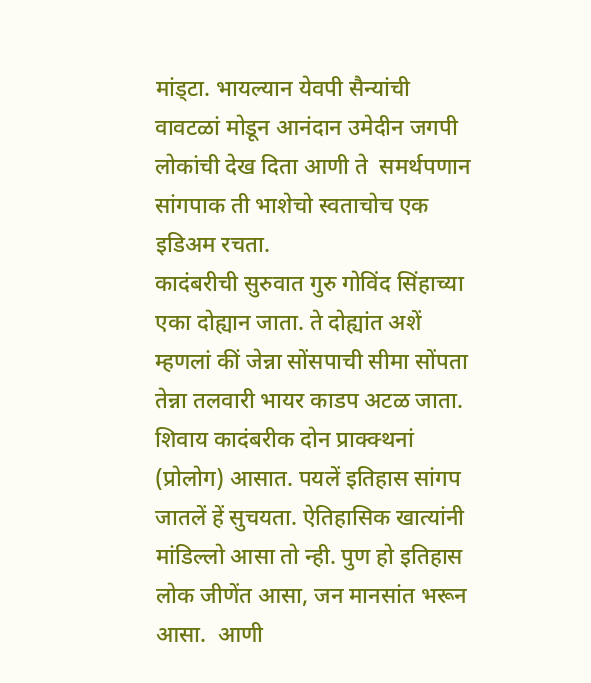मांड्टा. भायल्यान येवपी सैन्यांची वावटळां मोडून आनंदान उमेदीन जगपी लोकांची देख दिता आणी ते  समर्थपणान सांगपाक ती भाशेचो स्वताचोच एक इडिअम रचता.
कादंबरीची सुरुवात गुरु गोविंद सिंहाच्या एका दोह्यान जाता. ते दोह्यांत अशें म्हणलां कीं जेन्ना सोंसपाची सीमा सोंपता तेन्ना तलवारी भायर काडप अटळ जाता. शिवाय कादंबरीक दोन प्राक्क्थनां (प्रोलोग) आसात. पयलें इतिहास सांगप जातलें हें सुचयता. ऐतिहासिक खात्यांनी मांडिल्लो आसा तो न्ही. पुण हो इतिहास लोक जीणेंत आसा, जन मानसांत भरून आसा.  आणी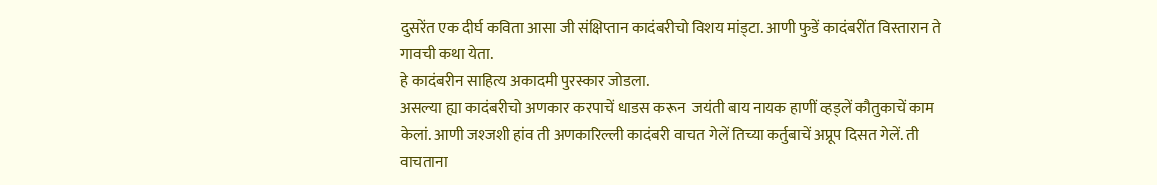दुसरेंत एक दीर्घ कविता आसा जी संक्षिप्तान कादंबरीचो विशय मांड्टा. आणी फुडें कादंबरींत विस्तारान ते गावची कथा येता.
हे कादंबरीन साहित्य अकादमी पुरस्कार जोडला.
असल्या ह्या कादंबरीचो अणकार करपाचें धाडस करून  जयंती बाय नायक हाणीं व्हड्लें कौतुकाचें काम केलां. आणी जश्जशी हांव ती अणकारिल्ली कादंबरी वाचत गेलें तिच्या कर्तुबाचें अप्रूप दिसत गेलें. ती वाचताना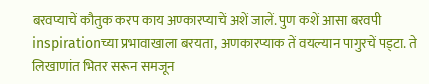बरवप्याचें कौतुक करप काय अण्कारप्याचें अशें जालें. पुण कशें आसा बरवपी inspirationच्या प्रभावाखाला बरयता, अणकारप्याक तें वयल्यान पागुरचें पड्टा. ते लिखाणांत भितर सरून समजून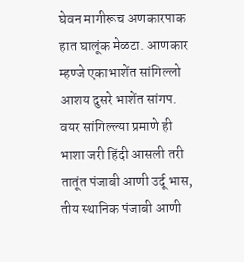घेवन मागीरूच अणकारपाक हात घालूंक मेळटा. आणकार म्हण्जे एकाभाशेंत सांगिल्लो आशय दुसरे भाशेंत सांगप. वयर सांगिल्ल्या प्रमाणे ही भाशा जरी हिंदी आसली तरी तातूंत पंजाबी आणी उर्दू भास, तीय स्थानिक पंजाबी आणी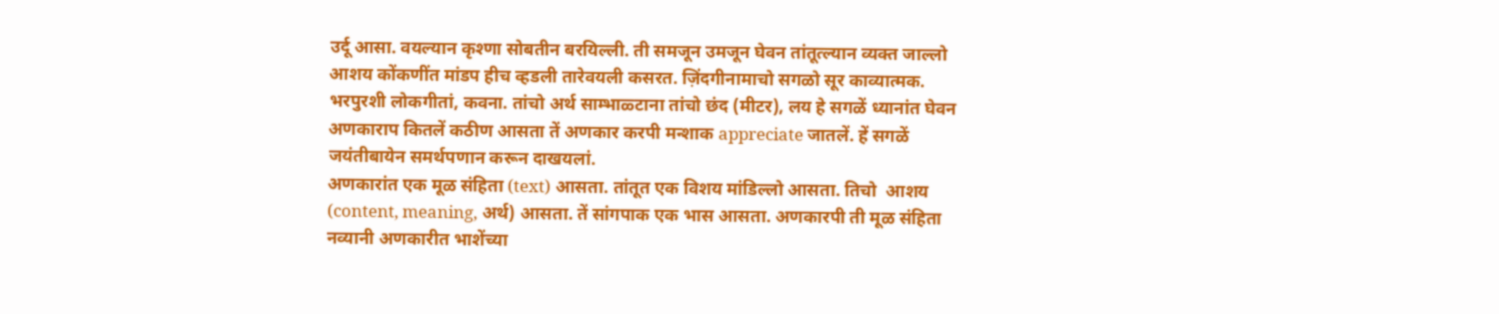उर्दू आसा. वयल्यान कृश्णा सोबतीन बरयिल्ली. ती समजून उमजून घेवन तांतूत्ल्यान व्यक्त जाल्लो आशय कोंकणींत मांडप हीच व्हडली तारेवयली कसरत. ज़िंदगीनामाचो सगळो सूर काव्यात्मक. भरपुरशी लोकगीतां, कवना. तांचो अर्थ साम्भाळ्टाना तांचो छंद (मीटर), लय हे सगळें ध्यानांत घेवन अणकाराप कितलें कठीण आसता तें अणकार करपी मन्शाक appreciate जातलें. हें सगळें जयंतीबायेन समर्थपणान करून दाखयलां.
अणकारांत एक मूळ संहिता (text) आसता. तांतूत एक विशय मांडिल्लो आसता. तिचो  आशय (content, meaning, अर्थ) आसता. तें सांगपाक एक भास आसता. अणकारपी ती मूळ संहिता नव्यानी अणकारीत भाशेंच्या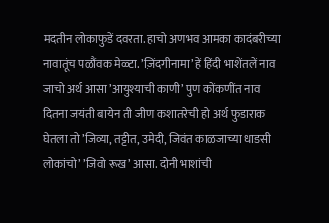मदतीन लोकाफुडें दवरता. हाचो अणभव आमका कादंबरीच्या नावातूंच पळौंवक मेळ्टा. ’ज़िंदगीनामा’ हें हिंदी भाशेंतलें नाव जाचो अर्थ आसा ’आयुश्याची काणी’ पुण कोंकणींत नाव दितना जयंती बायेन ती जीण कशातरेची हो अर्थ फुडाराक घेतला तो ’जिव्या, तट्टीत, उमेदी, जिवंत काळजाच्या धाडसी लोकांचो’ ’जिवो रूख’ आसा. दोनी भाशांची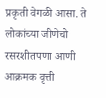प्रकृती वेगळी आसा. ते लोकांच्या जीणेचो रसरशीतपणा आणी आक्रमक वृत्ती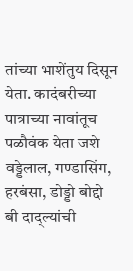तांच्या भाशेंतुय दिसून येता. कादंबरीच्या पात्राच्या नावांतूच पळौवंक येता जशे वड्डेलाल, गण्डासिंग, हरबंसा, डोड्डो बोद्दो बी दाद्ल्यांची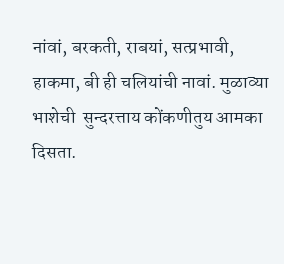नांवां, बरकती, राबयां, सत्प्रभावी, हाकमा, बी ही चलियांची नावां. मुळाव्या भाशेची  सुन्दरत्ताय कोंकणीतुय आमका दिसता.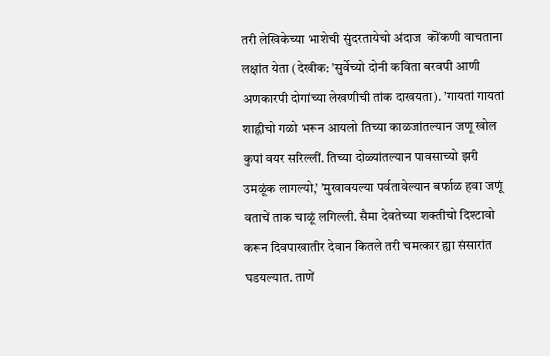तरी लेखिकेच्या भाशेची सुंदरतायेचो अंदाज  कॊंकणी वाचताना लक्षांत येता (देखीक: ’सुर्वेच्यो दोनी कविता बरवपी आणी अणकारपी दोगांच्या लेखणीची तांक दाखयता). ’गायतां गायतां शाह्नीचो गळो भरून आयलो तिच्या काळजांतल्यान जणू खोल कुपां वयर सरिल्लीं. तिच्या दोळ्यांतल्यान पावसाच्यो झरी उमळूंक लागल्यो,’ ’मुखावयल्या पर्वतावेल्यान बर्फाळ हवा जणूं वताचें ताक चाळूं लगिल्ली. सैमा देवतेच्या शक्तीचो दिश्टावो करून दिवपाखातीर देवान कितले तरी चमत्कार ह्या संसारांत घडयल्यात. ताणें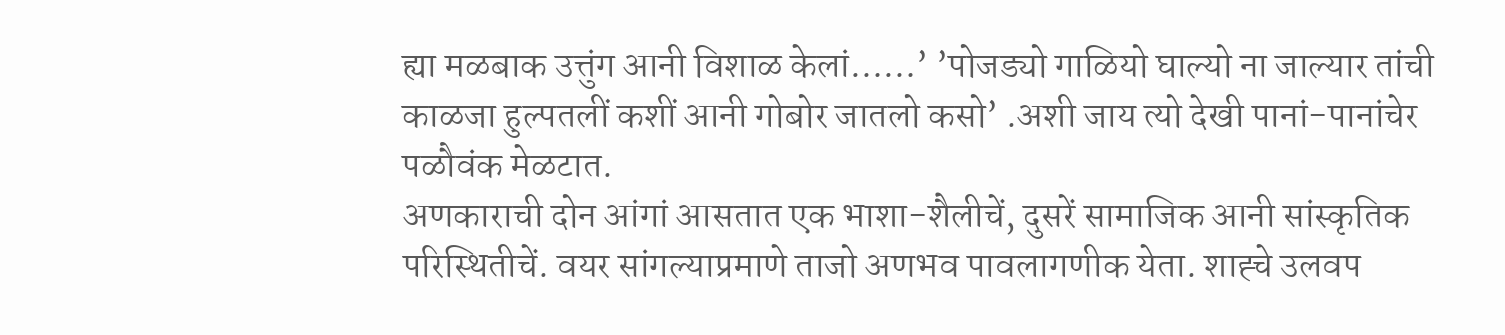ह्या मळबाक उत्तुंग आनी विशाळ केलां……’ ’पोजड्यो गाळियो घाल्यो ना जाल्यार तांची काळजा हुल्पतलीं कशीं आनी गोबोर जातलो कसो’ .अशी जाय त्यो देखी पानां-पानांचेर पळौवंक मेळटात.
अणकाराची दोन आंगां आसतात एक भाशा-शैलीचें, दुसरें सामाजिक आनी सांस्कृतिक परिस्थितीचें. वयर सांगल्याप्रमाणे ताजो अणभव पावलागणीक येता. शाह्चे उलवप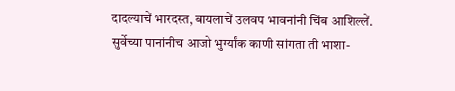दादल्याचें भारदस्त, बायलाचें उलवप भावनांनी चिंब आशिल्लें. सुर्वेच्या पानांनीच आजो भुर्ग्यांक काणी सांगता ती भाशा-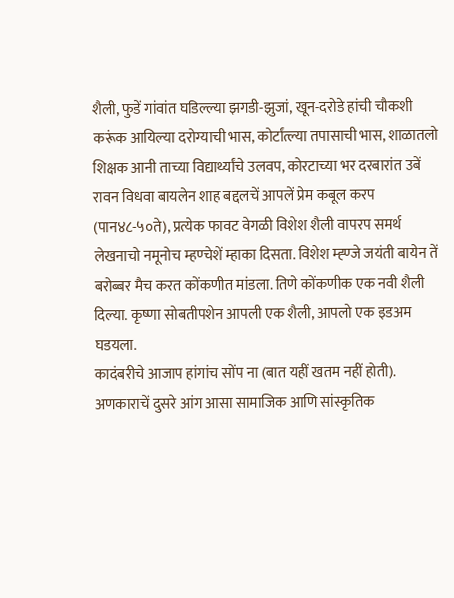शैली, फुडें गांवांत घडिल्ल्या झगडी-झुजां, खून-दरोडे हांची चौकशी करूंक आयिल्या दरोग्याची भास, कोर्टांत्ल्या तपासाची भास, शाळातलो शिक्षक आनी ताच्या विद्यार्थ्यांचे उलवप, कोरटाच्या भर दरबारांत उबें रावन विधवा बायलेन शाह बद्दलचें आपलें प्रेम कबूल करप (पान४८-५०ते), प्रत्येक फावट वेगळी विशेश शैली वापरप समर्थ लेखनाचो नमूनोच म्हण्चेशें म्हाका दिसता. विशेश म्ह्ण्जे जयंती बायेन तें बरोब्बर मैच करत कोंकणीत मांडला. तिणे कोंकणीक एक नवी शैली दिल्या. कृष्णा सोबतीपशेन आपली एक शैली, आपलो एक इडअम घडयला.
कादंबरीचे आजाप हांगांच सोंप ना (बात यहीं खतम नहीं होती). अणकाराचें दुसरे आंग आसा सामाजिक आणि सांस्कृतिक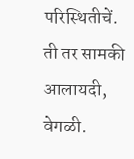परिस्थितीचें. ती तर सामकी आलायदी, वेगळी.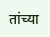तांच्या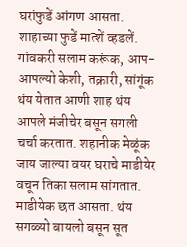घरांफुडें आंगण आसता. शाहाच्या फुडें मात्शें व्हडलें. गांवकरी सलाम करूंक, आप-आपल्यो केशी, तक्रारी, सांगूंक थंय येतात आणी शाह थंय आपले मंजीचेर बसून सगली चर्चा करतात. शहानीक मेळूंक जाय जाल्या वयर घराचे माडीयेर वचून तिका सलाम सांगतात. माडीयेक छत आसता. थंय सगळ्यो बायलो बसून सूत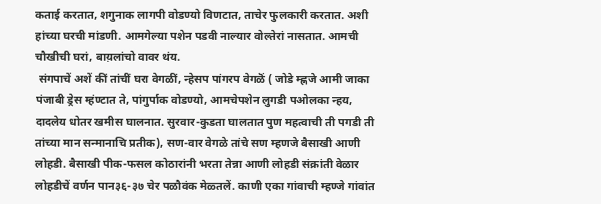कताई करतात, शगुनाक लागपी वोडण्यो विणटात, ताचेर फुलकारी करतात. अशी हांच्या घरची मांडणी. आमगेल्या पशेन पडवी नाल्यार वोल्तेरां नासतात. आमची चौखीची घरां, बाय़लांचो वावर थंय.
 संगपाचें अशें कीं तांचीं घरा वेगळीं, न्हेसप पांगरप वेगळॆं ( जोडे म्ह्णजे आमी जाका पंजाबी ड्रेस म्हंण्टात ते, पांगुर्पाक वोडण्यो, आमचेपशेन लुगडी पओलका न्हय, दादलेय धोतर खमीस घालनात. सुरवार-कुडता घालतात पुण महत्वाची ती पगडी ती तांच्या मान सन्मानाचि प्रतीक), सण-वार वेगळे तांचे सण म्हणजे बैसाखी आणी लोहडी. बैसाखी पीक-फसल कोठारांनी भरता तेन्ना आणी लोहडी संक्रांती वेळार लोहडीचें वर्णन पान३६-३७ चेर पळौवंक मेळ्तलें. काणी एका गांवाची म्हण्जे गांवांत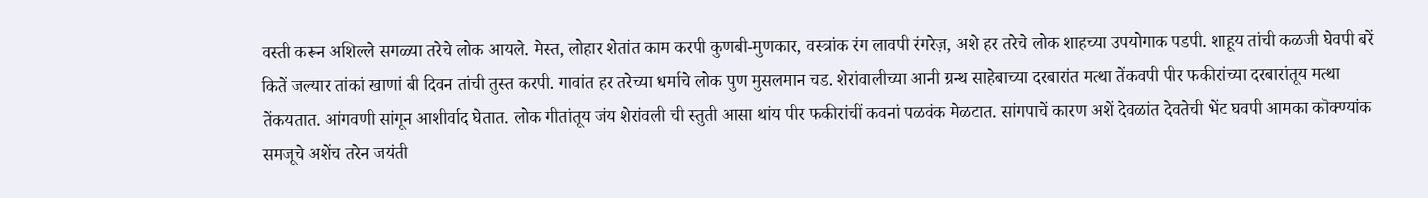वस्ती करून अशिल्ले सगळ्या तरेचे लोक आयले. मेस्त, लोहार शेतांत काम करपी कुणबी-मुणकार, वस्त्रांक रंग लावपी रंगरेज़, अशे हर तरेचे लोक शाहच्या उपयोगाक पडपी. शाहूय तांची कळजी घेवपी बरें कितें जल्यार तांकां खाणां बी दिवन तांची तुस्त करपी. गावांत हर तरेच्या धर्माचे लोक पुण मुसलमान चड. शेरांवालीच्या आनी ग्रन्थ साहेबाच्या दरबारांत मत्था तेंकवपी पीर फकीरांच्या दरबारांतूय मत्था तेंकयतात. आंगवणी सांगून आशीर्वाद घेतात. लोक गीतांतूय जंय शेरांवली ची स्तुती आसा थांय पीर फकीरांचीं कवनां पळवंक मेळटात. सांगपाचें कारण अशें देवळांत देवतेची भेंट घवपी आमका कॊक्ण्यांक समजूचे अशेंच तरेन जयंती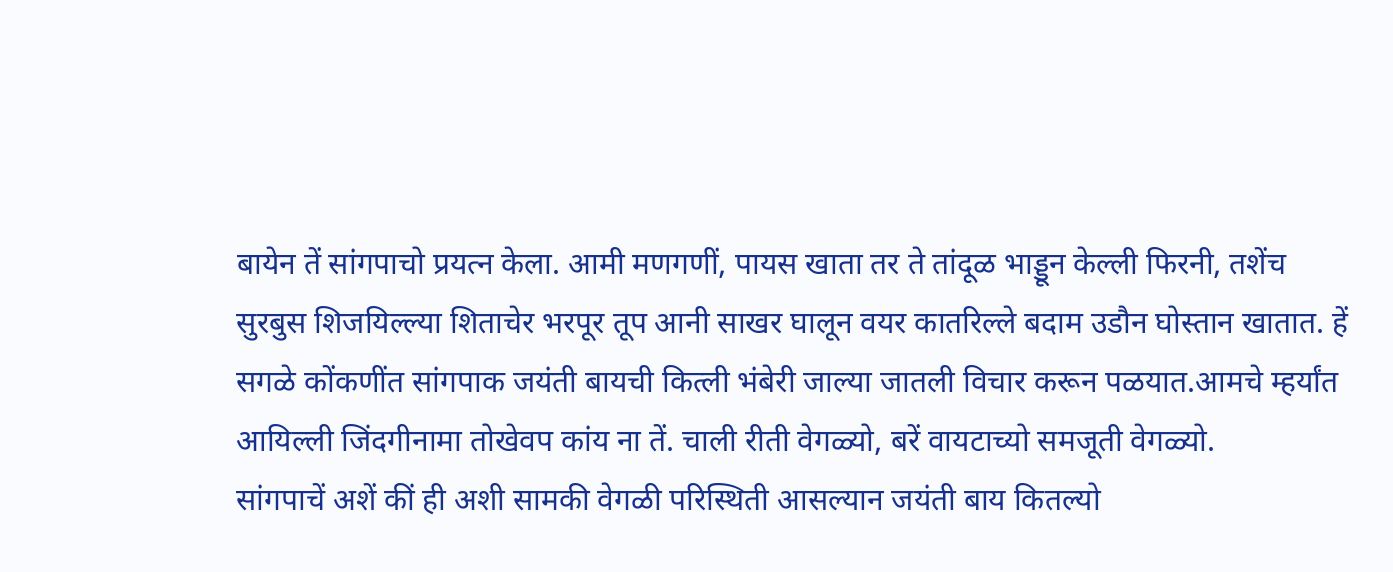बायेन तें सांगपाचो प्रयत्न केला. आमी मणगणीं, पायस खाता तर ते तांदूळ भाड्डून केल्ली फिरनी, तशेंच सुरबुस शिजयिल्ल्या शिताचेर भरपूर तूप आनी साखर घालून वयर कातरिल्ले बदाम उडौन घोस्तान खातात. हें सगळे कोंकणींत सांगपाक जयंती बायची कित्ली भंबेरी जाल्या जातली विचार करून पळयात.आमचे म्हर्यांत आयिल्ली जिंदगीनामा तोखेवप कांय ना तें. चाली रीती वेगळ्यो, बरें वायटाच्यो समजूती वेगळ्यो.
सांगपाचें अशें कीं ही अशी सामकी वेगळी परिस्थिती आसल्यान जयंती बाय कितल्यो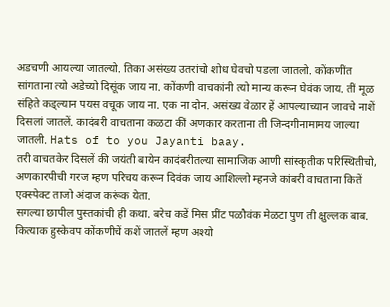अडचणी आयल्या जातल्यो. तिका असंख्य उतरांचो शोध घेवचो पडला जातलो. कोंकणींत सांगताना त्यो अडेच्यो दिसूंक जाय ना. कोंकणी वाचकांनी त्यो मान्य करून घेवंक जाय. तीं मूळ संहिते कड्ल्यान पयस वचूक जाय ना. एक ना दोन. असंख्य वेळार हें आपल्याच्यान जावचे नाशें दिसलां जातलें. कादंबरी वाचताना कळटा कीं अणकार करताना ती जिन्दगीनामामय जाल्या जातली. Hats of to you Jayanti baay.
तरी वाचतकेर दिसलें की जयंती बायेन कादंबरीतल्या सामाजिक आणी सांस्कृतीक परिस्थितीचो, अणकारपीची गरज म्हण परिचय करून दिवंक जाय आशिल्लो म्हनजे कांबरी वाचताना कितें एक्स्पेक्ट ताजो अंदाज करूंक येता.
सगल्या छापील पुस्तकांची ही कथा. बरेच कडें मिस प्रींट पळौवंक मेळटा पुण ती क्षुल्लक बाब.
कित्याक हुस्केवप कोंकणीचें कशें जातलें म्हण अश्यो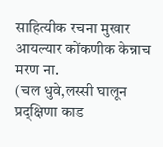साहित्यीक रचना मुखार आयल्यार कोंकणीक केन्नाच मरण ना.
(चल धुवे,लस्सी घालून प्रद्क्षिणा काड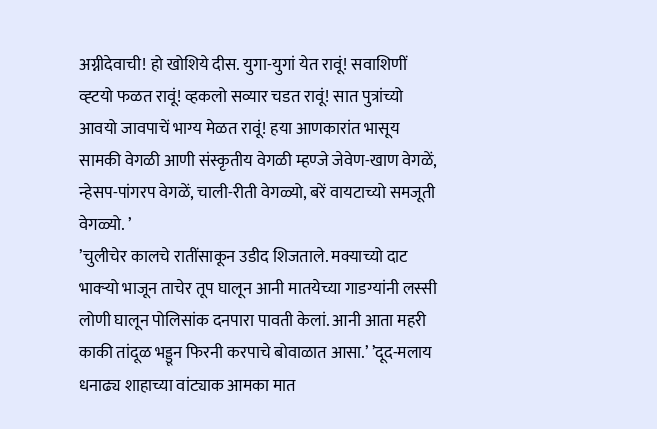अग्नीदेवाची! हो खोशिये दीस. युगा-युगां येत रावूं! सवाशिणीं व्ह्टयो फळत रावूं! व्हकलो सव्यार चडत रावूं! सात पुत्रांच्यो आवयो जावपाचें भाग्य मेळत रावूं! हया आणकारांत भासूय सामकी वेगळी आणी संस्कृतीय वेगळी म्हण्जे जेवेण-खाण वेगळें, न्हेसप-पांगरप वेगळें, चाली-रीती वेगळ्यो, बरें वायटाच्यो समजूती वेगळ्यो. ’
’चुलीचेर कालचे रातींसाकून उडीद शिजताले. मक्याच्यो दाट भाक्ऱ्यो भाजून ताचेर तूप घालून आनी मातयेच्या गाडग्यांनी लस्सी लोणी घालून पोलिसांक दनपारा पावती केलां. आनी आता महरी काकी तांदूळ भड्डून फिरनी करपाचे बोवाळात आसा.’ ’दूद-मलाय धनाढ्य शाहाच्या वांट्याक आमका मात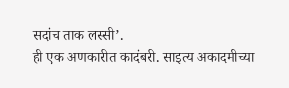सदांच ताक लस्सी’.
ही एक अणकारीत कादंबरी. साइत्य अकादमीच्या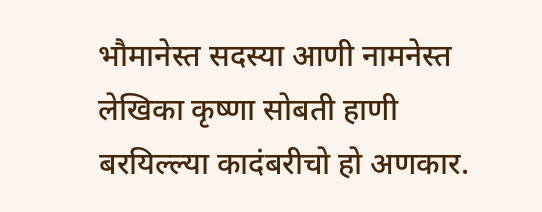भौमानेस्त सदस्या आणी नामनेस्त लेखिका कृष्णा सोबती हाणी बरयिल्ल्या कादंबरीचो हो अणकार.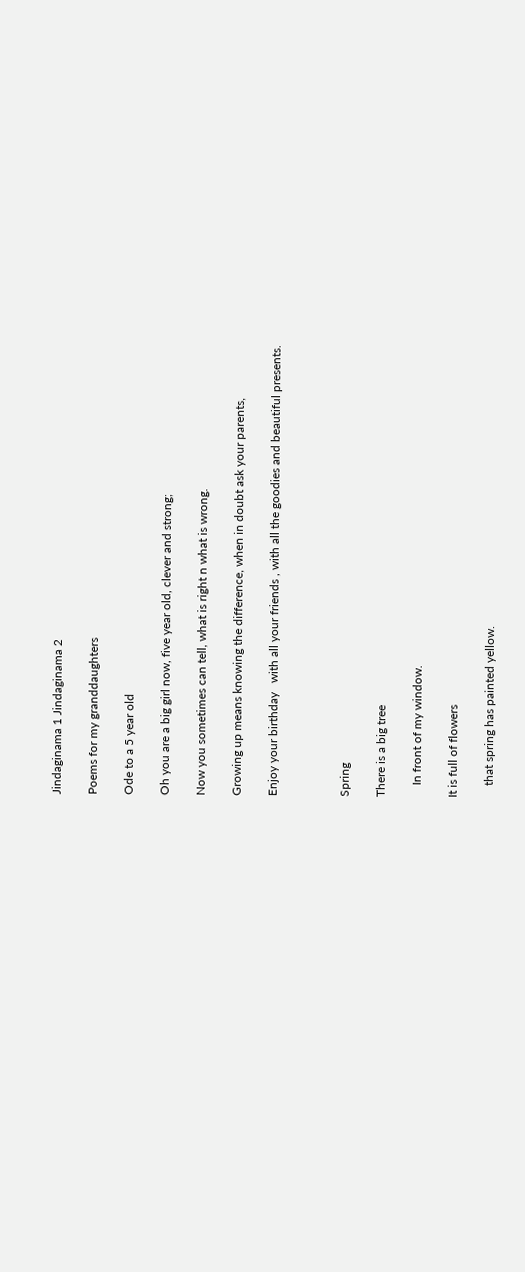Jindaginama 1 Jindaginama 2

Poems for my granddaughters

Ode to a 5 year old

Oh you are a big girl now, five year old, clever and strong;

Now you sometimes can tell, what is right n what is wrong.

Growing up means knowing the difference, when in doubt ask your parents,

Enjoy your birthday   with all your friends , with all the goodies and beautiful presents.



Spring

There is a big tree

    In front of my window.

It is full of flowers

    that spring has painted yellow.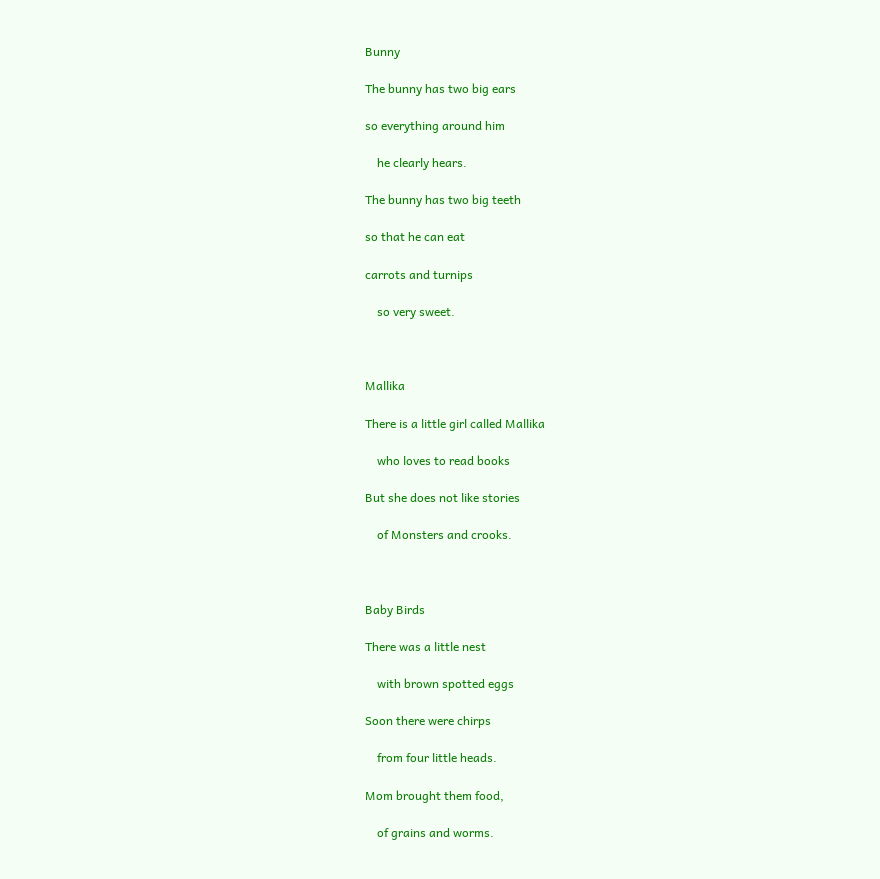Bunny

The bunny has two big ears

so everything around him

    he clearly hears.

The bunny has two big teeth

so that he can eat

carrots and turnips

    so very sweet.



Mallika

There is a little girl called Mallika

    who loves to read books

But she does not like stories

    of Monsters and crooks.



Baby Birds

There was a little nest

    with brown spotted eggs

Soon there were chirps

    from four little heads.

Mom brought them food,

    of grains and worms.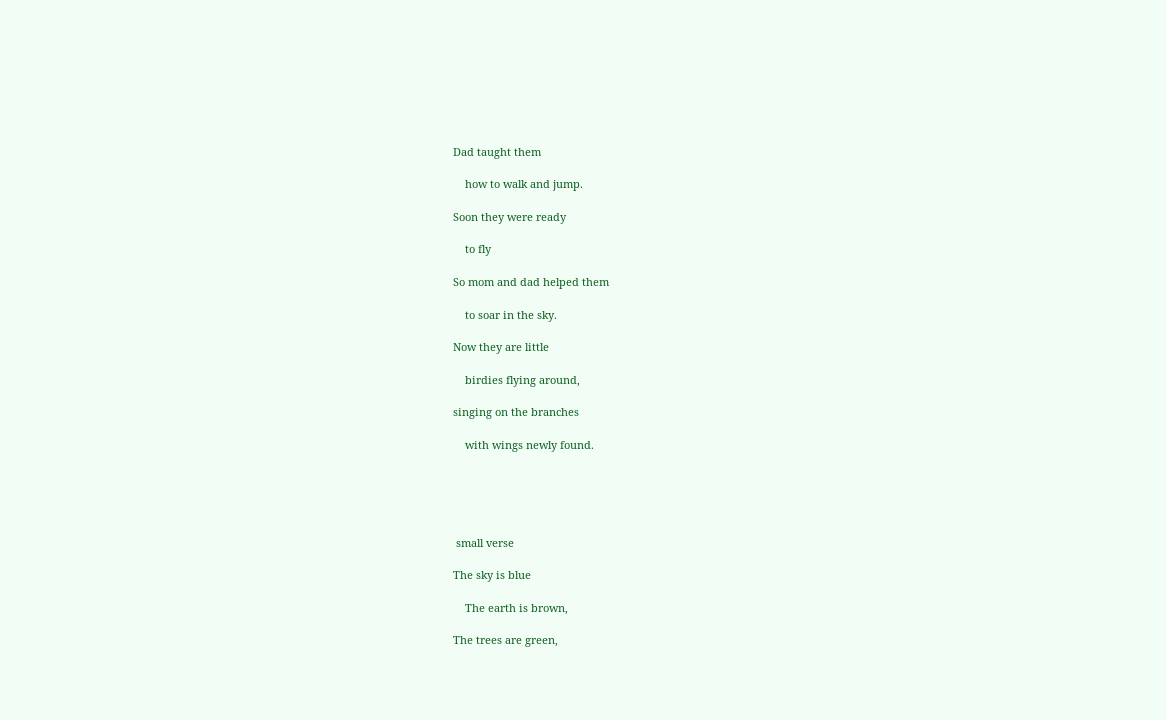Dad taught them

    how to walk and jump.

Soon they were ready

    to fly

So mom and dad helped them

    to soar in the sky.

Now they are little

    birdies flying around,

singing on the branches

    with wings newly found.





 small verse

The sky is blue

    The earth is brown,

The trees are green,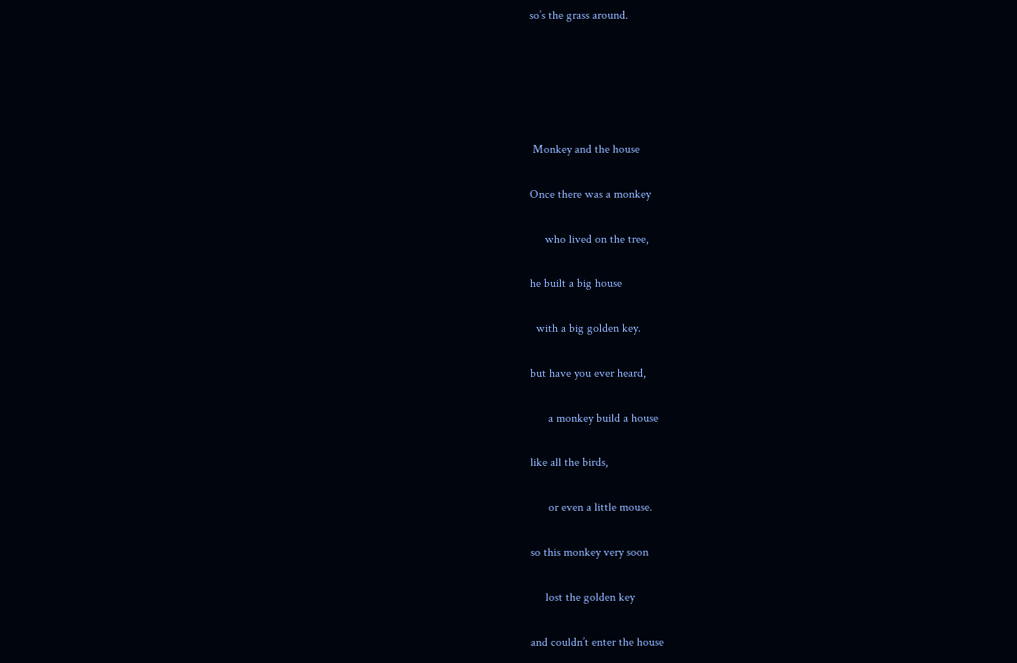so’s the grass around.





 Monkey and the house

Once there was a monkey

     who lived on the tree,

he built a big house

  with a big golden key.

but have you ever heard,

      a monkey build a house

like all the birds,

      or even a little mouse.

so this monkey very soon

     lost the golden key

and couldn’t enter the house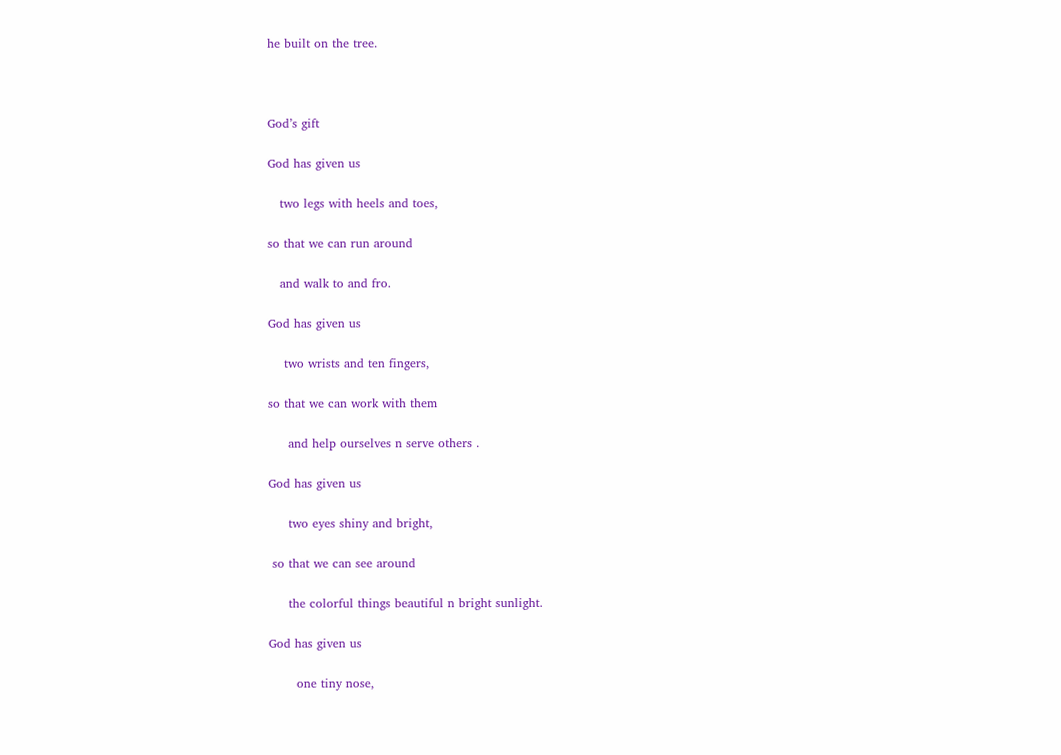he built on the tree.



God’s gift

God has given us

   two legs with heels and toes,

so that we can run around

   and walk to and fro.

God has given us

    two wrists and ten fingers,

so that we can work with them

     and help ourselves n serve others .

God has given us

     two eyes shiny and bright,

 so that we can see around

     the colorful things beautiful n bright sunlight.

God has given us

       one tiny nose,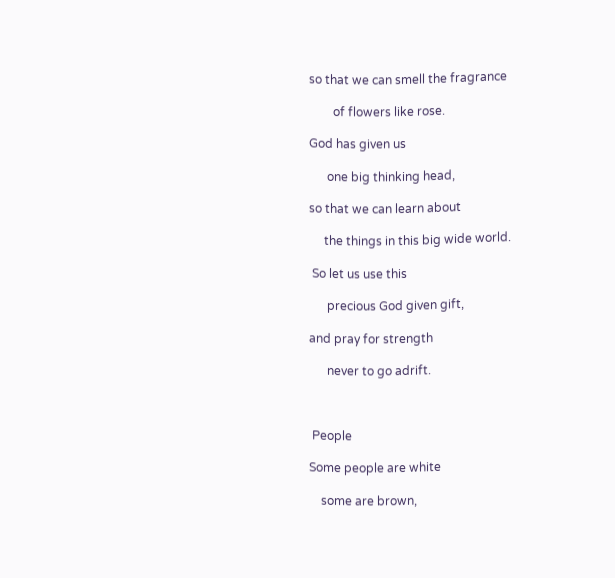so that we can smell the fragrance

        of flowers like rose.

God has given us

      one big thinking head,

so that we can learn about

     the things in this big wide world.

 So let us use this

      precious God given gift,

and pray for strength

      never to go adrift.



 People

Some people are white

    some are brown,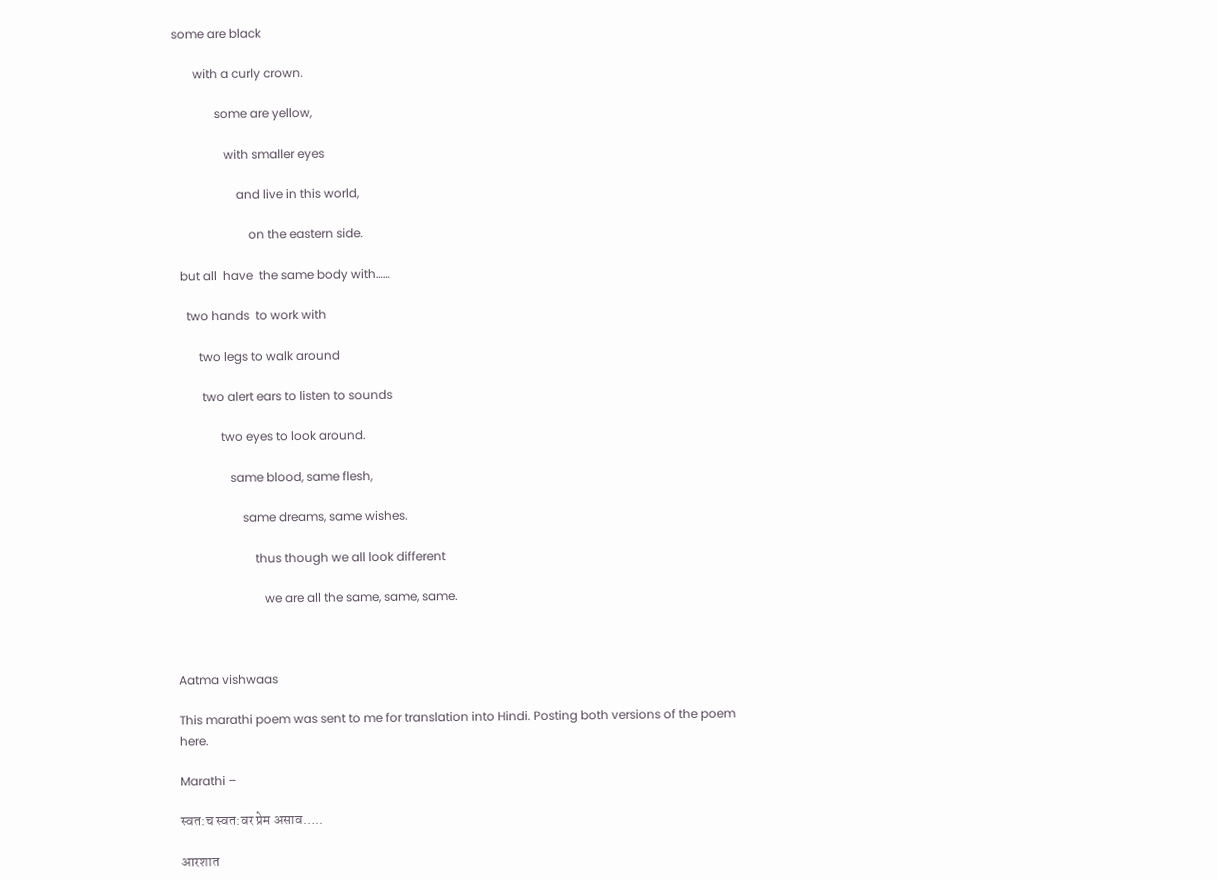some are black

       with a curly crown.

              some are yellow,

                 with smaller eyes

                     and live in this world,

                         on the eastern side.

  but all  have  the same body with……

    two hands  to work with

        two legs to walk around

         two alert ears to listen to sounds

               two eyes to look around.

                  same blood, same flesh,

                      same dreams, same wishes.

                          thus though we all look different

                             we are all the same, same, same.



Aatma vishwaas

This marathi poem was sent to me for translation into Hindi. Posting both versions of the poem here.

Marathi –

स्वत:च स्वत:वर प्रेम असाव…..

आरशात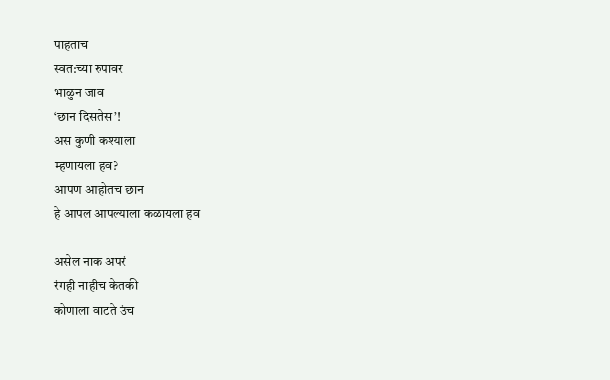पाहताच
स्वत:च्या रुपावर
भाळुन जाव
‘छान दिसतेस’!
अस कुणी कश्याला
म्हणायला हव?
आपण आहोतच छान
हे आपल आपल्याला कळायला हव

असेल नाक अपरं
रंगही नाहीच केतकी
कोणाला वाटते उंच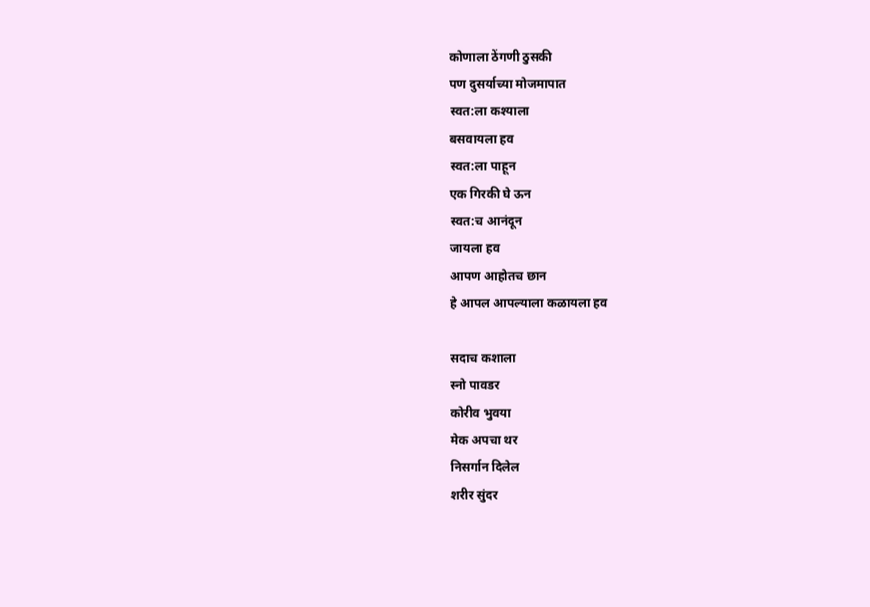कोणाला ठेंगणी ठुसकी
पण दुसर्याच्या मोजमापात
स्वत:ला कश्याला
बसवायला हव
स्वत:ला पाहून
एक गिरकी घे ऊन
स्वत:च आनंदून
जायला हव
आपण आहोतच छान
हे आपल आपल्याला कळायला हव

सदाच कशाला
स्नो पावडर
कोरीव भुवया
मेक अपचा थर
निसर्गान दिलेल
शरीर सुंदर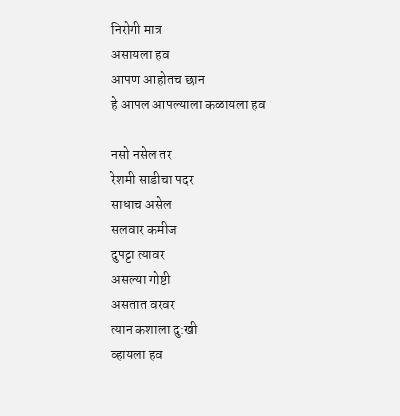निरोगी मात्र
असायला हव
आपण आहोतच छान
हे आपल आपल्याला कळायला हव

नसो नसेल तर
रेशमी साडीचा पदर
साधाच असेल
सलवार कमीज
दुपट्टा त्यावर
असल्या गोष्टी
असतात वरवर
त्यान कशाला दु:खी
व्हायला हव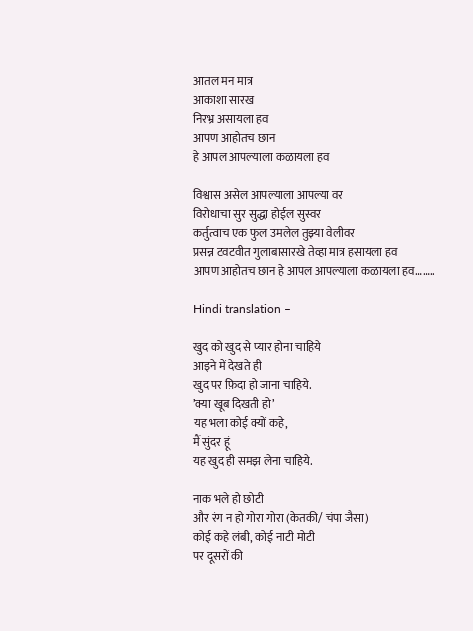आतल मन मात्र
आकाशा सारख
निरभ्र असायला हव
आपण आहोतच छान
हे आपल आपल्याला कळायला हव

विश्वास असेल आपल्याला आपल्या वर
विरोधाचा सुर सुद्धा होईल सुस्वर
कर्तुत्वाच एक फुल उमलेल तुझ्या वेलीवर
प्रसन्न टवटवीत गुलाबासारखे तेव्हा मात्र हसायला हव
आपण आहोतच छान हे आपल आपल्याला कळायला हव……..

Hindi translation –

खुद को खुद से प्यार होना चाहिये
आइने में देखते ही
खुद पर फ़िदा हो जाना चाहिये.
’क्या खूब दिखती हो’
यह भला कोई क्यों कहे,
मैं सुंदर हूं
यह खुद ही समझ लेना चाहिये.

नाक भले हो छोटी
और रंग न हो गोरा गोरा (केतकी/ चंपा जैसा)
कोई कहे लंबी, कोई नाटी मोटी
पर दूसरों की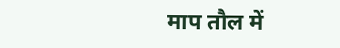माप तौल में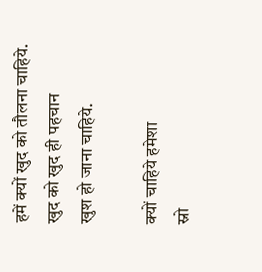हमें क्यों खुद को तौलना चाहिये.
खुद को खुद ही पहचान
खुश हो जाना चाहिये.

क्यों चाहिये हमेशा
स्नो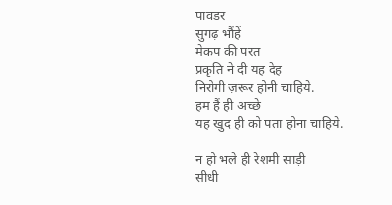पावडर
सुगढ़ भौंहें
मेकप की परत
प्रकृति ने दी यह देह
निरोगी ज़रूर होनी चाहिये.
हम हैं ही अच्छे
यह खुद ही को पता होना चाहिये.

न हो भले ही रेशमी साड़ी
सीधी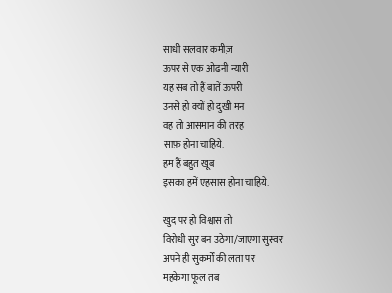साधी सलवार कमीज़
ऊपर से एक ओढनी न्यारी
यह सब तो हैं बातें ऊपरी
उनसे हो क्यों हो दुखी मन
वह तो आसमान की तरह
साफ़ होना चाहिये.
हम हैं बहुत खूब
इसका हमें एहसास होना चाहिये.

खुद पर हो विश्वास तो
विरोधी सुर बन उठेगा/जाएगा सुस्वर
अपने ही सुकर्मों की लता पर
महकेगा फूल तब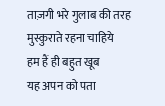ताज़गी भरे गुलाब की तरह
मुस्कुराते रहना चाहिये
हम हैं ही बहुत खूब
यह अपन को पता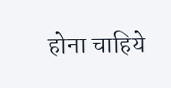होना चाहिये